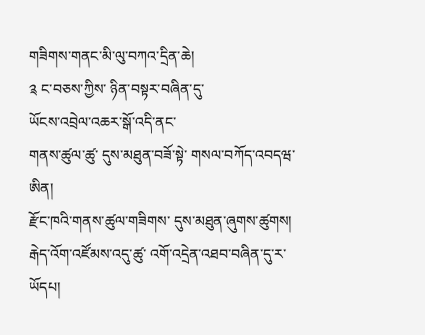གཟིགས་གནང་མི་ལུ་བཀའ་དྲིན་ཆེ།
༉ ང་བཅས་ཀྱིས་ ཉིན་བསྟར་བཞིན་དུ་
ཡོངས་འབྲེལ་འཆར་སྒོ་འདི་ནང་
གནས་ཚུལ་ཚུ་ དུས་མཐུན་བཟོ་སྟེ་ གསལ་བཀོད་འབདཝ་ཨིན།
རྫོང་ཁའི་གནས་ཚུལ་གཟིགས་ དུས་མཐུན་ཞུགས་ཚུགས།
རྒེད་འོག་འཛོམས་འདུ་ཚུ་ འགོ་འདྲེན་འཐབ་བཞིན་དུ་ར་ཡོདཔ།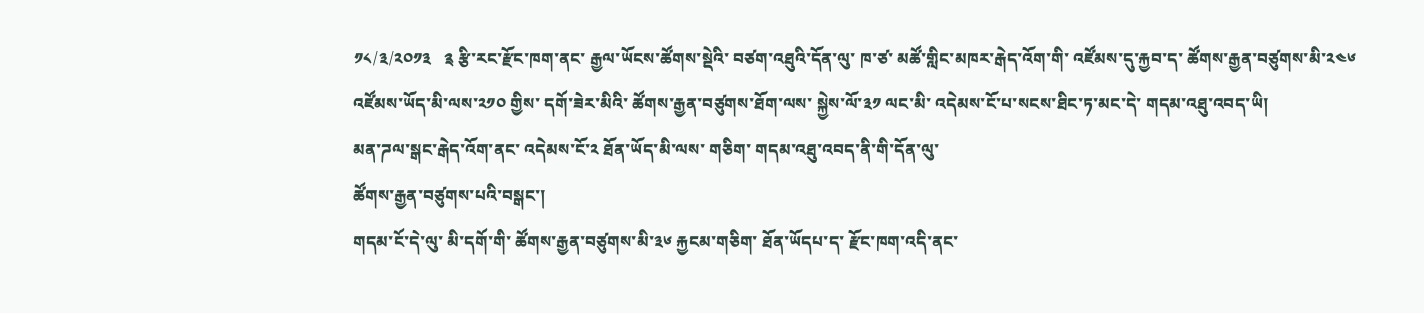༡༨/༣/༢༠༡༣   ༉ རྩི་རང་རྫོང་ཁག་ནང་ རྒྱལ་ཡོངས་ཚོགས་སྡེའི་ བཙག་འཐུའི་དོན་ལུ་ ཁ་ཙ་ མཚོ་གླིང་མཁར་རྒེད་འོག་གི་ འཛོམས་དུ་རྐྱབ་ད་ ཚོགས་རྒྱན་བཙུགས་མི་༢༤༦ འཛོམས་ཡོད་མི་ལས་༢༡༠ གྱིས་ དགོ་ཟེར་མིའི་ ཚོགས་རྒྱན་བཙུགས་ཐོག་ལས་ སྐྱེས་ལོ་༣༡ ལང་མི་ འདེམས་ངོ་པ་སངས་ཐིང་ཏ་མང་དེ་ གདམ་འཐུ་འབད་ཡི།
མན་ཌལ་སྒང་རྒེད་འོག་ནང་ འདེམས་ངོ་༢ ཐོན་ཡོད་མི་ལས་ གཅིག་ གདམ་འཐུ་འབད་ནི་གི་དོན་ལུ་
ཚོགས་རྒྱན་བཙུགས་པའི་བསྒང་།
གདམ་ངོ་དེ་ལུ་ མི་དགོ་གི་ ཚོགས་རྒྱན་བཙུགས་མི་༣༦ རྐྱངམ་གཅིག་ ཐོན་ཡོདཔ་ད་ རྫོང་ཁག་འདི་ནང་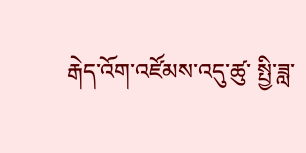རྒེད་འོག་འཛོམས་འདུ་ཚུ་ སྤྱི་ཟླ་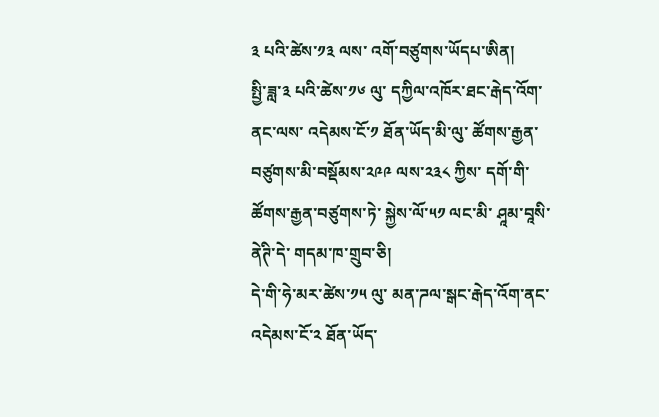༣ པའི་ཚེས་༡༣ ལས་ འགོ་བཙུགས་ཡོདཔ་ཨིན།
སྤྱི་ཟླ་༣ པའི་ཚེས་༡༦ ལུ་ དཀྱིལ་འཁོར་ཐང་རྒེད་འོག་ནང་ལས་ འདེམས་ངོ་༡ ཐོན་ཡོད་མི་ལུ་ ཚོགས་རྒྱན་བཙུགས་མི་བསྡོམས་༢༩༩ ལས་༢༣༨ ཀྱིས་ དགོ་གི་ཚོགས་རྒྱན་བཙུགས་ཏེ་ སྐྱེས་ལོ་༥༡ ལང་མི་ ཤཱམ་བཱསི་ནེཊི་དེ་ གདམ་ཁ་གྲུབ་ཅི།
དེ་གི་ཧེ་མར་ཚེས་༡༥ ལུ་ མན་ཌལ་སྒང་རྒེད་འོག་ནང་ འདེམས་ངོ་༢ ཐོན་ཡོད་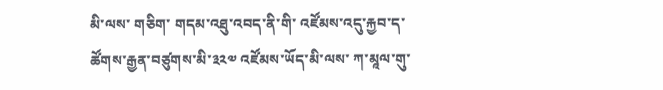མི་ལས་ གཅིག་ གདམ་འཐུ་འབད་ནི་གི་ འཛོམས་འདུ་རྐྱབ་ད་ ཚོགས་རྒྱན་བཙུགས་མི་༣༢༧ འཛོམས་ཡོད་མི་ལས་ ཀ་མཱལ་གུ་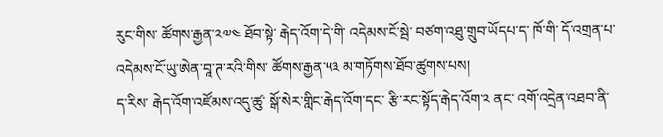རུང་གིས་ ཚོགས་རྒྱན་༢༧༤ ཐོབ་སྟེ་ རྒེད་འོག་དེ་གི་ འདེམས་ངོ་སྦེ་ བཙག་འཐུ་གྲུབ་ཡོདཔ་ད་ ཁོ་གི་ དོ་འགྲན་པ་ འདེམས་ངོ་ཡུ་ཨེན་བཱ་ཊ་རའི་གིས་ ཚོགས་རྒྱན་༥༣ མ་གཏོགས་ཐོབ་ཚུགས་པས།
ད་རིས་ རྒེད་འོག་འཛོམས་འདུ་ཚུ་ སྒོ་སེར་གླིང་རྒེད་འོག་དང་ རྩི་རང་སྟོད་རྒེད་འོག་༢ ནང་ འགོ་འདྲེན་འཐབ་ནི་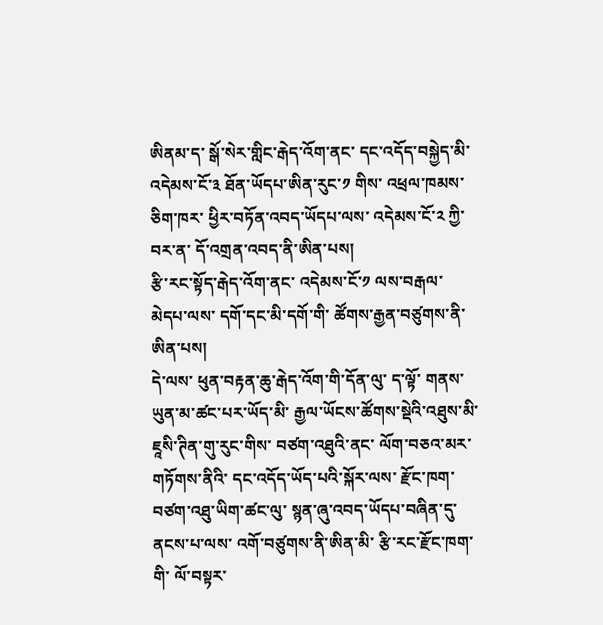ཨིནམ་ད་ སྒོ་སེར་གླིང་རྒེད་འོག་ནང་ དང་འདོད་བསྐྱེད་མི་ འདེམས་ངོ་༣ ཐོན་ཡོདཔ་ཨིན་རུང་༡ གིས་ འཕྲལ་ཁམས་ཅིག་ཁར་ ཕྱིར་བཏོན་འབད་ཡོདཔ་ལས་ འདེམས་ངོ་༢ ཀྱི་བར་ན་ དོ་འགྲན་འབད་ནི་ཨིན་པས།
རྩི་རང་སྟོད་རྒེད་འོག་ནང་ འདེམས་ངོ་༡ ལས་བརྒལ་མེདཔ་ལས་ དགོ་དང་མི་དགོ་གི་ ཚོགས་རྒྱན་བཙུགས་ནི་ཨིན་པས།
དེ་ལས་ ཕུན་བརྟན་ཆུ་རྒེད་འོག་གི་དོན་ལུ་ ད་ལྟོ་ གནས་ཡུན་མ་ཚང་པར་ཡོད་མི་ རྒྱལ་ཡོངས་ཚོགས་སྡེའི་འཐུས་མི་ ཇཱསི་ཊིན་གུ་རུང་གིས་ བཙག་འཐུའི་ནང་ ལོག་བཅའ་མར་གཏོགས་ནིའི་ དང་འདོད་ཡོད་པའི་སྐོར་ལས་ རྫོང་ཁག་བཙག་འཐུ་ཡིག་ཚང་ལུ་ སྙན་ཞུ་འབད་ཡོདཔ་བཞིན་དུ་ ནངས་པ་ལས་ འགོ་བཙུགས་ནི་ཨིན་མི་ རྩི་རང་རྫོང་ཁག་གི་ ལོ་བསྟར་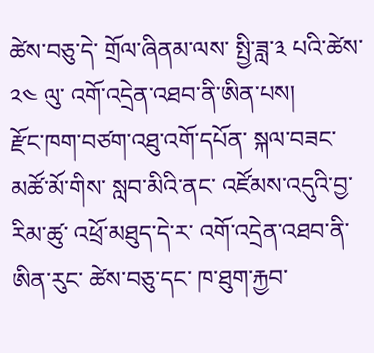ཚེས་བཅུ་དེ་ གྲོལ་ཞིནམ་ལས་ སྤྱི་ཟླ་༣ པའི་ཚེས་༢༤ ལུ་ འགོ་འདྲེན་འཐབ་ནི་ཨིན་པས།
རྫོང་ཁག་བཙག་འཐུ་འགོ་དཔོན་ སྐལ་བཟང་མཚོ་མོ་གིས་ སླབ་མིའི་ནང་ འཛོམས་འདུའི་བྱ་རིམ་ཚུ་ འཕྲོ་མཐུད་དེ་ར་ འགོ་འདྲེན་འཐབ་ནི་ཨིན་རུང་ ཚེས་བཅུ་དང་ ཁ་ཐུག་རྐྱབ་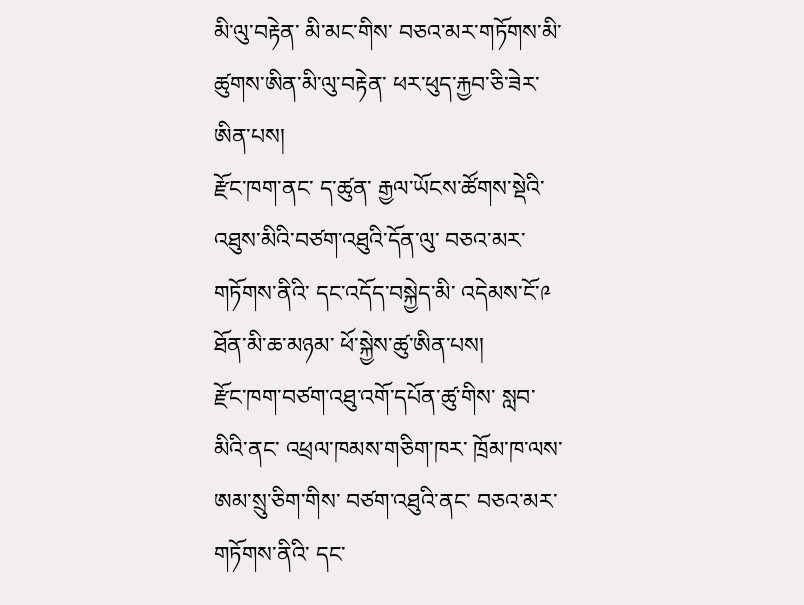མི་ལུ་བརྟེན་ མི་མང་གིས་ བཅའ་མར་གཏོགས་མི་ཚུགས་ཨིན་མི་ལུ་བརྟེན་ ཕར་ཕུད་རྐྱབ་ཅི་ཟེར་ཨིན་པས།
རྫོང་ཁག་ནང་ ད་ཚུན་ རྒྱལ་ཡོངས་ཚོགས་སྡེའི་འཐུས་མིའི་བཙག་འཐུའི་དོན་ལུ་ བཅའ་མར་གཏོགས་ནིའི་ དང་འདོད་བསྐྱེད་མི་ འདེམས་ངོ་༩ ཐོན་མི་ཆ་མཉམ་ ཕོ་སྐྱེས་ཚུ་ཨིན་པས།
རྫོང་ཁག་བཙག་འཐུ་འགོ་དཔོན་ཚུ་གིས་ སླབ་མིའི་ནང་ འཕྲལ་ཁམས་གཅིག་ཁར་ ཁྲོམ་ཁ་ལས་ ཨམ་སྲུ་ཅིག་གིས་ བཙག་འཐུའི་ནང་ བཅའ་མར་གཏོགས་ནིའི་ དང་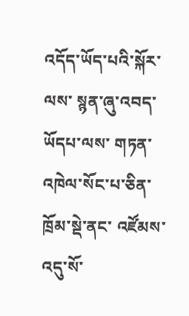འདོད་ཡོད་པའི་སྐོར་ལས་ སྙན་ཞུ་འབད་ཡོདཔ་ལས་ གཏན་འཁེལ་སོང་པ་ཅིན་ ཁྲོམ་སྡེ་ནང་ འཛོམས་འདུ་སོ་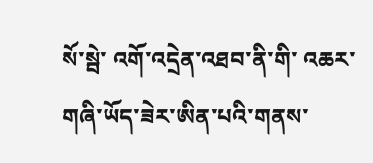སོ་སྦེ་ འགོ་འདྲེན་འཐབ་ནི་གི་ འཆར་གཞི་ཡོད་ཟེར་ཨིན་པའི་གནས་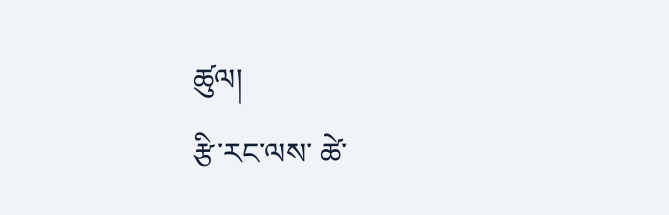ཚུལ།
རྩི་རང་ལས་ ཚེ་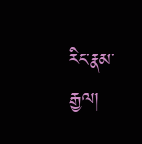རིང་རྣམ་རྒྱལ།